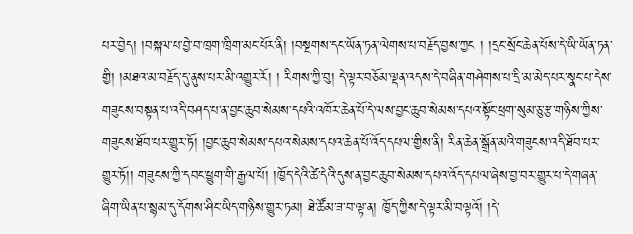པར་བྱེད། །བསྐལ་པ་བྱེ་བ་ཁྲག་ཁྲིག་མང་པོར་ནི། །བསྔགས་དང་ཡོན་ཏན་ལེགས་པ་བརྗོད་བྱས་ཀྱང ། །དྲང་སྲོང་ཆེན་པོས་དེ་ཡི་ཡོན་ཏན་གྱི། །མཐའ་མ་བརྗོད་དུ་ནུས་པར་མི་འགྱུར་རོ། ། རིགས་ཀྱི་བུ། དེ་ལྟར་བཅོམ་ལྡན་འདས་དེ་བཞིན་གཤེགས་པ་དྲི་མ་མེད་པར་སྣང་པ་དེས་གཟུངས་བསྟན་པ་འདི་བཤད་པ་ན་བྱང་ཆུབ་སེམས་དཔའི་འཁོར་ཆེན་པོ་དེ་ལས་བྱང་ཆུབ་སེམས་དཔའ་སྟོང་ཕྲག་སུམ་ཅུ་རྩ་གཉིས་ཀྱིས་གཟུངས་ཐོབ་པར་གྱུར་ཏོ། །བྱང་ཆུབ་སེམས་དཔའ་སེམས་དཔའ་ཆེན་པོ་འོད་དཔལ་གྱིས་ནི། རིན་ཆེན་སྒྲོན་མའི་གཟུངས་འདི་ཐོབ་པར་གྱུར་ཏོ།། གཟུངས་ཀྱི་དབང་ཕྱུག་གི་རྒྱལ་པོ། །ཁྱོད་དེའི་ཚེ་དེའི་དུས་ན་བྱང་ཆུབ་སེམས་དཔའ་འོད་དཔལ་ཞེས་བྱ་བར་གྱུར་པ་དེ་གཞན་ཞིག་ཡིན་པ་སྙམ་དུ་དོགས་ཤིང་ཡིད་གཉིས་གྱུར་ཏམ། ཐེ་ཚོམ་ཟ་བ་ལྟ་ན། ཁྱོད་ཀྱིས་དེ་ལྟར་མི་བལྟའོ། །དེ་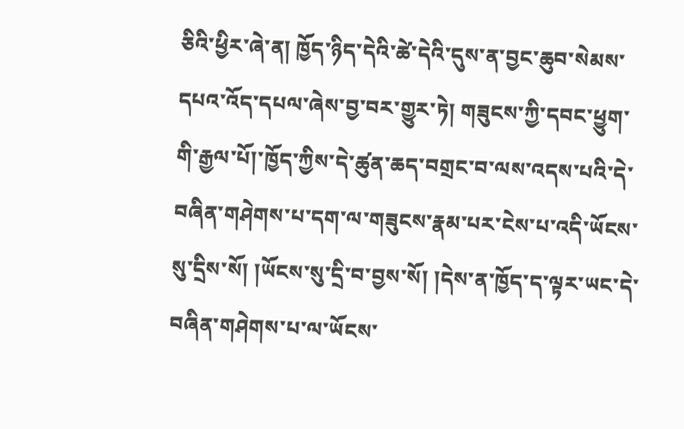ཅིའི་ཕྱིར་ཞེ་ན། ཁྱོད་ཉིད་དེའི་ཚེ་དེའི་དུས་ན་བྱང་ཆུབ་སེམས་དཔའ་འོད་དཔལ་ཞེས་བྱ་བར་གྱུར་ཏེ། གཟུངས་ཀྱི་དབང་ཕྱུག་གི་རྒྱལ་པོ།་ཁྱོད་ཀྱིས་དེ་ཚུན་ཆད་བགྲང་བ་ལས་འདས་པའི་དེ་བཞིན་གཤེགས་པ་དག་ལ་གཟུངས་རྣམ་པར་ངེས་པ་འདི་ཡོངས་སུ་དྲིས་སོ། །ཡོངས་སུ་དྲི་བ་བྱས་སོ། །དེས་ན་ཁྱོད་ད་ལྟར་ཡང་དེ་བཞིན་གཤེགས་པ་ལ་ཡོངས་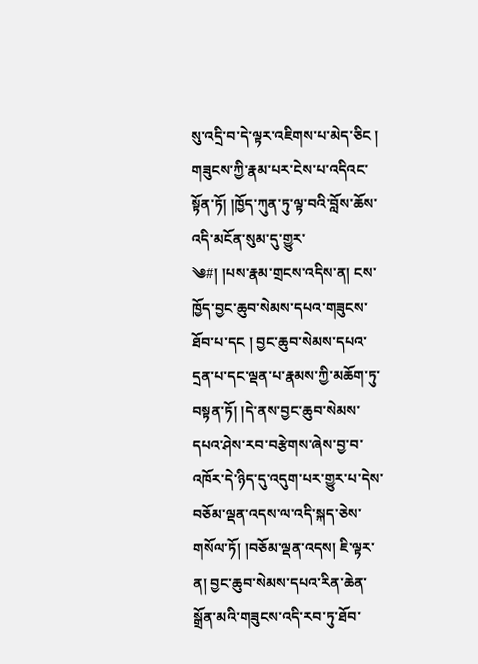སུ་འདྲི་བ་དེ་ལྟར་འཇིགས་པ་མེད་ཅིང ། གཟུངས་ཀྱི་རྣམ་པར་ངེས་པ་འདིའང་སྟོན་ཏོ། །ཁྱོད་ཀུན་ཏུ་ལྟ་བའི་བློས་ཆོས་འདི་མངོན་སུམ་དུ་གྱུར་
༄#། །པས་རྣམ་གྲངས་འདིས་ན། ངས་ཁྱོད་བྱང་ཆུབ་སེམས་དཔའ་གཟུངས་ཐོབ་པ་དང ། བྱང་ཆུབ་སེམས་དཔའ་དྲན་པ་དང་ལྡན་པ་རྣམས་ཀྱི་མཆོག་ཏུ་བསྟན་ཏོ། །དེ་ནས་བྱང་ཆུབ་སེམས་དཔའ་ཤེས་རབ་བརྩེགས་ཞེས་བྱ་བ་འཁོར་དེ་ཉིད་དུ་འདུག་པར་གྱུར་པ་དེས་བཅོམ་ལྡན་འདས་ལ་འདི་སྐད་ཅེས་གསོལ་ཏོ། །བཅོམ་ལྡན་འདས། ཇི་ལྟར་ན། བྱང་ཆུབ་སེམས་དཔའ་རིན་ཆེན་སྒྲོན་མའི་གཟུངས་འདི་རབ་ཏུ་ཐོབ་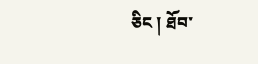ཅིང ། ཐོབ་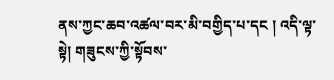ནས་ཀྱང་ཆབ་འཚལ་བར་མི་བགྱིད་པ་དང ། འདི་ལྟ་སྟེ། གཟུངས་ཀྱི་སྟོབས་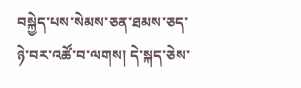བསྐྱེད་པས་སེམས་ཅན་ཐམས་ཅད་ཉེ་བར་འཚོ་བ་ལགས། དེ་སྐད་ཅེས་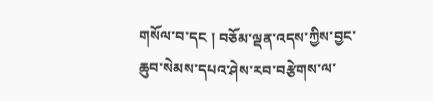གསོལ་བ་དང ། བཅོམ་ལྡན་འདས་ཀྱིས་བྱང་ཆུབ་སེམས་དཔའ་ཤེས་རབ་བརྩེགས་ལ་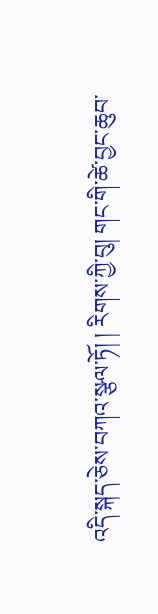འདི་སྐད་ཅེས་བཀའ་སྩལ་ཏོ། ། རིགས་ཀྱི་བུ། གང་གི་ཚེ་བྱང་ཆུབ་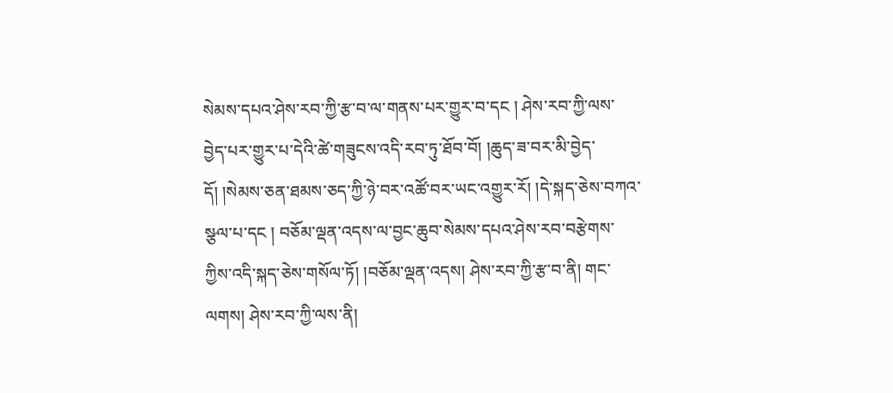སེམས་དཔའ་ཤེས་རབ་ཀྱི་རྩ་བ་ལ་གནས་པར་གྱུར་བ་དང ། ཤེས་རབ་ཀྱི་ལས་བྱེད་པར་གྱུར་པ་དེའི་ཚེ་གཟུངས་འདི་རབ་ཏུ་ཐོབ་བོ། །ཆུད་ཟ་བར་མི་བྱེད་དོ། །སེམས་ཅན་ཐམས་ཅད་ཀྱི་ཉེ་བར་འཚོ་བར་ཡང་འགྱུར་རོ། །དེ་སྐད་ཅེས་བཀའ་སྩལ་པ་དང ། བཅོམ་ལྡན་འདས་ལ་བྱང་ཆུབ་སེམས་དཔའ་ཤེས་རབ་བརྩེགས་ཀྱིས་འདི་སྐད་ཅེས་གསོལ་ཏོ། །བཅོམ་ལྡན་འདས། ཤེས་རབ་ཀྱི་རྩ་བ་ནི། གང་ལགས། ཤེས་རབ་ཀྱི་ལས་ནི།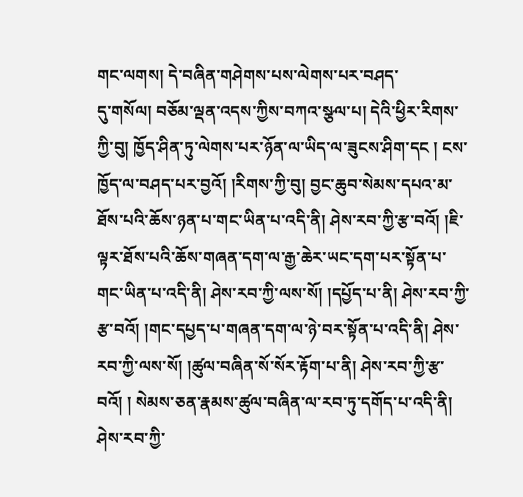གང་ལགས། དེ་བཞིན་གཤེགས་པས་ལེགས་པར་བཤད་
དུ་གསོལ། བཅོམ་ལྡན་འདས་ཀྱིས་བཀའ་སྩལ་པ། དེའི་ཕྱིར་རིགས་ཀྱི་བུ། ཁྱོད་ཤིན་ཏུ་ལེགས་པར་ཉོན་ལ་ཡིད་ལ་ཟུངས་ཤིག་དང ། ངས་ཁྱོད་ལ་བཤད་པར་བྱའོ། །རིགས་ཀྱི་བུ། བྱང་ཆུབ་སེམས་དཔའ་མ་ཐོས་པའི་ཆོས་ཉན་པ་གང་ཡིན་པ་འདི་ནི། ཤེས་རབ་ཀྱི་རྩ་བའོ། །ཇི་ལྟར་ཐོས་པའི་ཆོས་གཞན་དག་ལ་རྒྱ་ཆེར་ཡང་དག་པར་སྟོན་པ་གང་ཡིན་པ་འདི་ནི། ཤེས་རབ་ཀྱི་ལས་སོ། །དཔྱོད་པ་ནི། ཤེས་རབ་ཀྱི་རྩ་བའོ། །གང་དཔྱད་པ་གཞན་དག་ལ་ཉེ་བར་སྟོན་པ་འདི་ནི། ཤེས་རབ་ཀྱི་ལས་སོ། །ཚུལ་བཞིན་སོ་སོར་རྟོག་པ་ནི། ཤེས་རབ་ཀྱི་རྩ་བའོ། ། སེམས་ཅན་རྣམས་ཚུལ་བཞིན་ལ་རབ་ཏུ་དགོད་པ་འདི་ནི། ཤེས་རབ་ཀྱི་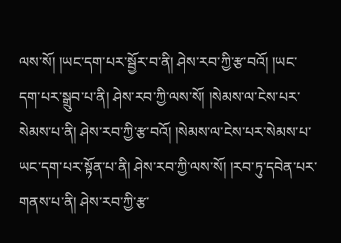ལས་སོ། །ཡང་དག་པར་སྦྱོར་བ་ནི། ཤེས་རབ་ཀྱི་རྩ་བའོ། །ཡང་དག་པར་སྒྲུབ་པ་ནི། ཤེས་རབ་ཀྱི་ལས་སོ། །སེམས་ལ་ངེས་པར་སེམས་པ་ནི། ཤེས་རབ་ཀྱི་རྩ་བའོ། །སེམས་ལ་ངེས་པར་སེམས་པ་ཡང་དག་པར་སྟོན་པ་ནི། ཤེས་རབ་ཀྱི་ལས་སོ། །རབ་ཏུ་དབེན་པར་གནས་པ་ནི། ཤེས་རབ་ཀྱི་རྩ་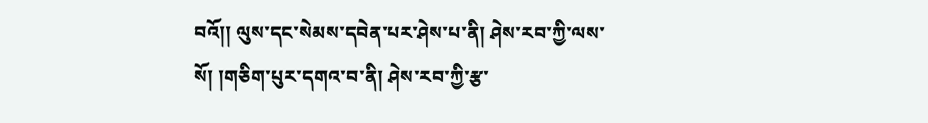བའོ།། ལུས་དང་སེམས་དབེན་པར་ཤེས་པ་ནི། ཤེས་རབ་ཀྱི་ལས་སོ། །གཅིག་པུར་དགའ་བ་ནི། ཤེས་རབ་ཀྱི་རྩ་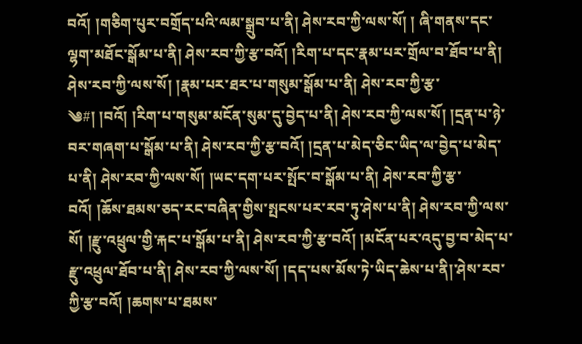བའོ། །གཅིག་པུར་བགྲོད་པའི་ལམ་སྒྲུབ་པ་ནི། ཤེས་རབ་ཀྱི་ལས་སོ། ། ཞི་གནས་དང་ལྷག་མཐོང་སྒོམ་པ་ནི། ཤེས་རབ་ཀྱི་རྩ་བའོ། །རིག་པ་དང་རྣམ་པར་གྲོལ་བ་ཐོབ་པ་ནི། ཤེས་རབ་ཀྱི་ལས་སོ། །རྣམ་པར་ཐར་པ་གསུམ་སྒོམ་པ་ནི། ཤེས་རབ་ཀྱི་རྩ་
༄#། །བའོ། །རིག་པ་གསུམ་མངོན་སུམ་དུ་བྱེད་པ་ནི། ཤེས་རབ་ཀྱི་ལས་སོ། །དྲན་པ་ཉེ་བར་གཞག་པ་སྒོམ་པ་ནི། ཤེས་རབ་ཀྱི་རྩ་བའོ། །དྲན་པ་མེད་ཅིང་ཡིད་ལ་བྱེད་པ་མེད་པ་ནི། ཤེས་རབ་ཀྱི་ལས་སོ། །ཡང་དག་པར་སྤོང་བ་སྒོམ་པ་ནི། ཤེས་རབ་ཀྱི་རྩ་བའོ། །ཆོས་ཐམས་ཅད་རང་བཞིན་གྱིས་སྤངས་པར་རབ་ཏུ་ཤེས་པ་ནི། ཤེས་རབ་ཀྱི་ལས་སོ། །རྫུ་འཕྲུལ་གྱི་རྐང་པ་སྒོམ་པ་ནི། ཤེས་རབ་ཀྱི་རྩ་བའོ། །མངོན་པར་འདུ་བྱ་བ་མེད་པ་རྫུ་འཕྲུལ་ཐོབ་པ་ནི། ཤེས་རབ་ཀྱི་ལས་སོ། །དད་པས་མོས་ཏེ་ཡིད་ཆེས་པ་ནི།་ཤེས་རབ་ཀྱི་རྩ་བའོ། །ཆགས་པ་ཐམས་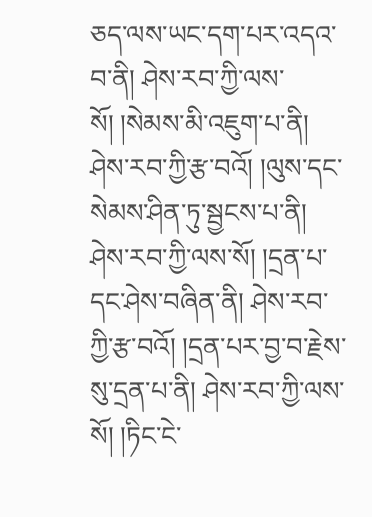ཅད་ལས་ཡང་དག་པར་འདའ་བ་ནི། ཤེས་རབ་ཀྱི་ལས་སོ། །སེམས་མི་འཇུག་པ་ནི། ཤེས་རབ་ཀྱི་རྩ་བའོ། །ལུས་དང་སེམས་ཤིན་ཏུ་སྦྱངས་པ་ནི། ཤེས་རབ་ཀྱི་ལས་སོ། །དྲན་པ་དང་ཤེས་བཞིན་ནི། ཤེས་རབ་ཀྱི་རྩ་བའོ། །དྲན་པར་བྱ་བ་རྗེས་སུ་དྲན་པ་ནི། ཤེས་རབ་ཀྱི་ལས་སོ། །ཏིང་ངེ་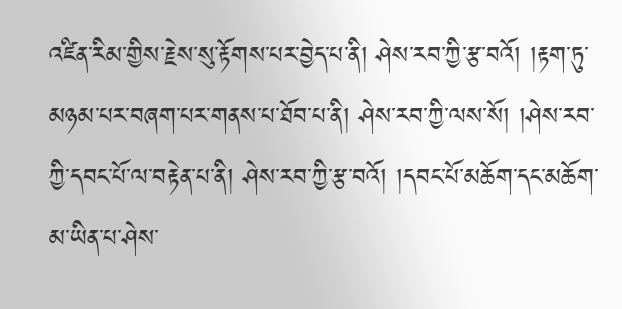འཛིན་རིམ་གྱིས་རྗེས་སུ་རྟོགས་པར་བྱེད་པ་ནི། ཤེས་རབ་ཀྱི་རྩ་བའོ། །རྟག་ཏུ་མཉམ་པར་བཞག་པར་གནས་པ་ཐོབ་པ་ནི། ཤེས་རབ་ཀྱི་ལས་སོ། །ཤེས་རབ་ཀྱི་དབང་པོ་ལ་བརྟེན་པ་ནི། ཤེས་རབ་ཀྱི་རྩ་བའོ། །དབང་པོ་མཆོག་དང་མཆོག་མ་ཡིན་པ་ཤེས་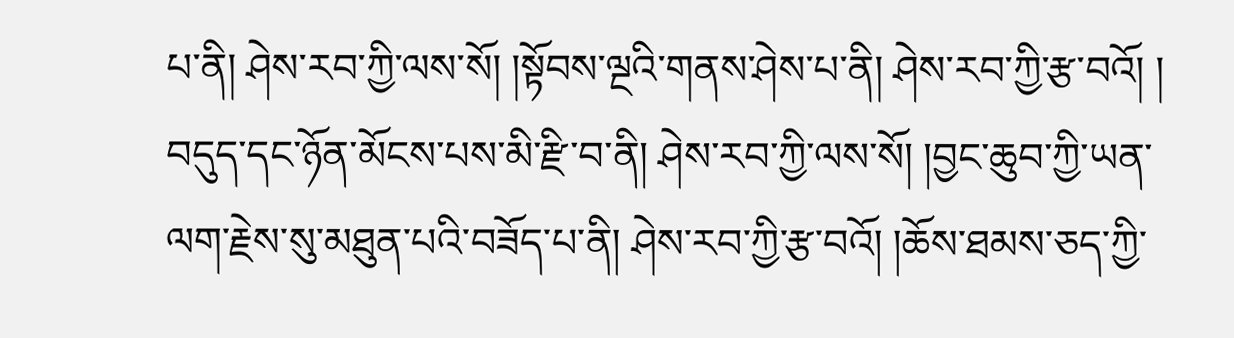པ་ནི། ཤེས་རབ་ཀྱི་ལས་སོ། །སྟོབས་ལྔའི་གནས་ཤེས་པ་ནི། ཤེས་རབ་ཀྱི་རྩ་བའོ། །
བདུད་དང་ཉོན་མོངས་པས་མི་རྫི་བ་ནི། ཤེས་རབ་ཀྱི་ལས་སོ། །བྱང་ཆུབ་ཀྱི་ཡན་ལག་རྗེས་སུ་མཐུན་པའི་བཟོད་པ་ནི། ཤེས་རབ་ཀྱི་རྩ་བའོ། །ཆོས་ཐམས་ཅད་ཀྱི་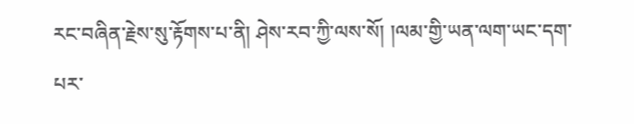རང་བཞིན་རྗེས་སུ་རྟོགས་པ་ནི། ཤེས་རབ་ཀྱི་ལས་སོ། །ལམ་གྱི་ཡན་ལག་ཡང་དག་པར་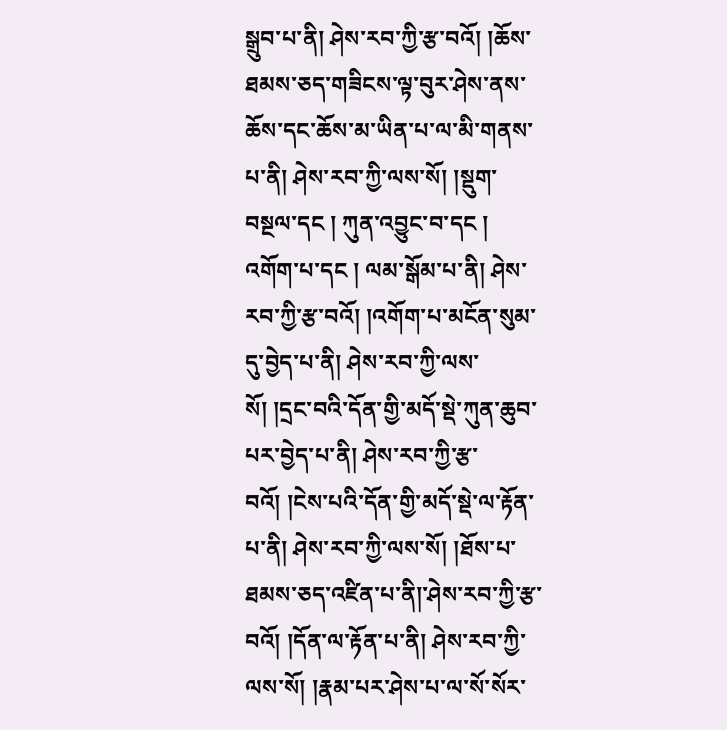སྒྲུབ་པ་ནི། ཤེས་རབ་ཀྱི་རྩ་བའོ། །ཆོས་ཐམས་ཅད་གཟིངས་ལྟ་བུར་ཤེས་ནས་ཆོས་དང་ཆོས་མ་ཡིན་པ་ལ་མི་གནས་པ་ནི། ཤེས་རབ་ཀྱི་ལས་སོ། །སྡུག་བསྔལ་དང ། ཀུན་འབྱུང་བ་དང ། འགོག་པ་དང ། ལམ་སྒོམ་པ་ནི། ཤེས་རབ་ཀྱི་རྩ་བའོ། །འགོག་པ་མངོན་སུམ་དུ་བྱེད་པ་ནི། ཤེས་རབ་ཀྱི་ལས་སོ། །དྲང་བའི་དོན་གྱི་མདོ་སྡེ་ཀུན་ཆུབ་པར་བྱེད་པ་ནི། ཤེས་རབ་ཀྱི་རྩ་བའོ། །ངེས་པའི་དོན་གྱི་མདོ་སྡེ་ལ་རྟོན་པ་ནི། ཤེས་རབ་ཀྱི་ལས་སོ། །ཐོས་པ་ཐམས་ཅད་འཛིན་པ་ནི།་ཤེས་རབ་ཀྱི་རྩ་བའོ། །དོན་ལ་རྟོན་པ་ནི། ཤེས་རབ་ཀྱི་ལས་སོ། །རྣམ་པར་ཤེས་པ་ལ་སོ་སོར་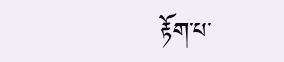རྟོག་པ་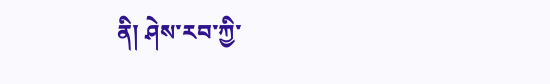ནི། ཤེས་རབ་ཀྱི་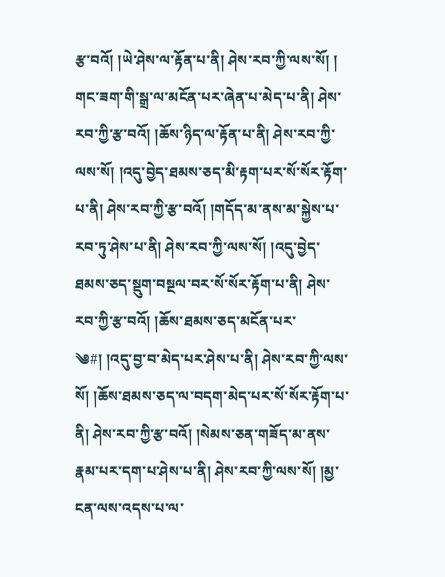རྩ་བའོ། །ཡེ་ཤེས་ལ་རྟོན་པ་ནི། ཤེས་རབ་ཀྱི་ལས་སོ། ། གང་ཟག་གི་སྒྲ་ལ་མངོན་པར་ཞེན་པ་མེད་པ་ནི། ཤེས་རབ་ཀྱི་རྩ་བའོ། །ཆོས་ཉིད་ལ་རྟོན་པ་ནི། ཤེས་རབ་ཀྱི་ལས་སོ། །འདུ་བྱེད་ཐམས་ཅད་མི་རྟག་པར་སོ་སོར་རྟོག་པ་ནི། ཤེས་རབ་ཀྱི་རྩ་བའོ། །གདོད་མ་ནས་མ་སྐྱེས་པ་རབ་ཏུ་ཤེས་པ་ནི། ཤེས་རབ་ཀྱི་ལས་སོ། །འདུ་བྱེད་ཐམས་ཅད་སྡུག་བསྔལ་བར་སོ་སོར་རྟོག་པ་ནི། ཤེས་རབ་ཀྱི་རྩ་བའོ། །ཆོས་ཐམས་ཅད་མངོན་པར་
༄#། །འདུ་བྱ་བ་མེད་པར་ཤེས་པ་ནི། ཤེས་རབ་ཀྱི་ལས་སོ། །ཆོས་ཐམས་ཅད་ལ་བདག་མེད་པར་སོ་སོར་རྟོག་པ་ནི། ཤེས་རབ་ཀྱི་རྩ་བའོ། །སེམས་ཅན་གཟོད་མ་ནས་རྣམ་པར་དག་པ་ཤེས་པ་ནི། ཤེས་རབ་ཀྱི་ལས་སོ། །མྱ་ངན་ལས་འདས་པ་ལ་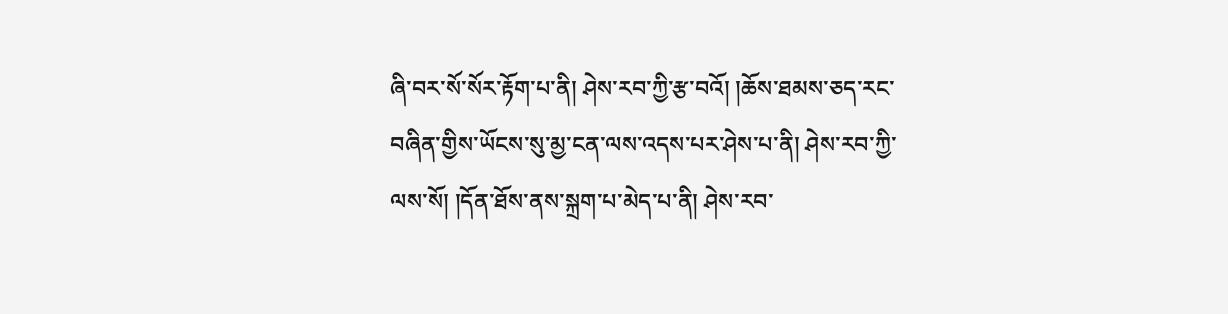ཞི་བར་སོ་སོར་རྟོག་པ་ནི། ཤེས་རབ་ཀྱི་རྩ་བའོ། །ཆོས་ཐམས་ཅད་རང་བཞིན་གྱིས་ཡོངས་སུ་མྱ་ངན་ལས་འདས་པར་ཤེས་པ་ནི། ཤེས་རབ་ཀྱི་ལས་སོ། །དོན་ཐོས་ནས་སྐྲག་པ་མེད་པ་ནི། ཤེས་རབ་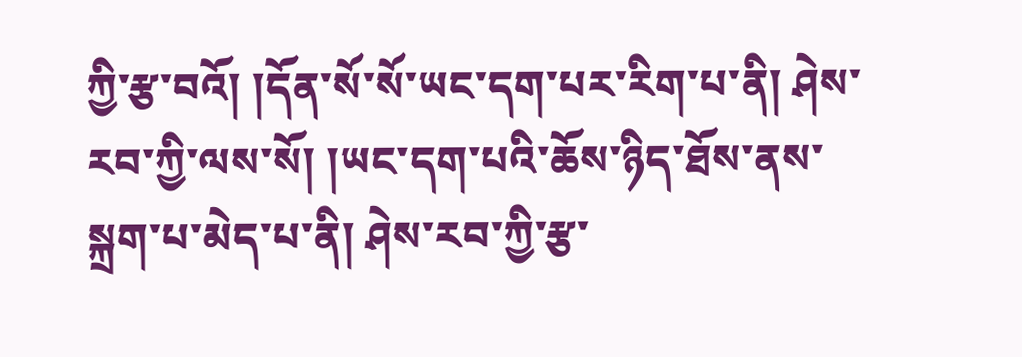ཀྱི་རྩ་བའོ། །དོན་སོ་སོ་ཡང་དག་པར་རིག་པ་ནི། ཤེས་རབ་ཀྱི་ལས་སོ། །ཡང་དག་པའི་ཆོས་ཉིད་ཐོས་ནས་སྐྲག་པ་མེད་པ་ནི། ཤེས་རབ་ཀྱི་རྩ་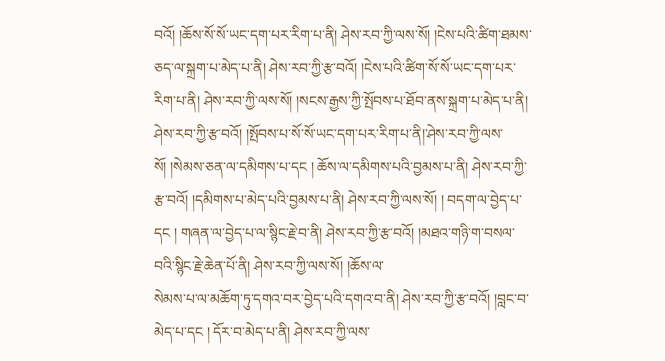བའོ། །ཆོས་སོ་སོ་ཡང་དག་པར་རིག་པ་ནི། ཤེས་རབ་ཀྱི་ལས་སོ། །ངེས་པའི་ཚིག་ཐམས་ཅད་ལ་སྐྲག་པ་མེད་པ་ནི། ཤེས་རབ་ཀྱི་རྩ་བའོ། །ངེས་པའི་ཚིག་སོ་སོ་ཡང་དག་པར་རིག་པ་ནི། ཤེས་རབ་ཀྱི་ལས་སོ། །སངས་རྒྱས་ཀྱི་སྤོབས་པ་ཐོབ་ནས་སྐྲག་པ་མེད་པ་ནི། ཤེས་རབ་ཀྱི་རྩ་བའོ། །སྤོབས་པ་སོ་སོ་ཡང་དག་པར་རིག་པ་ནི།་ཤེས་རབ་ཀྱི་ལས་སོ། །སེམས་ཅན་ལ་དམིགས་པ་དང ། ཆོས་ལ་དམིགས་པའི་བྱམས་པ་ནི། ཤེས་རབ་ཀྱི་རྩ་བའོ། །དམིགས་པ་མེད་པའི་བྱམས་པ་ནི། ཤེས་རབ་ཀྱི་ལས་སོ། ། བདག་ལ་བྱེད་པ་དང ། གཞན་ལ་བྱེད་པ་ལ་སྙིང་རྗེ་བ་ནི། ཤེས་རབ་ཀྱི་རྩ་བའོ། །མཐའ་གཉི་ག་བསལ་བའི་སྙིང་རྗེ་ཆེན་པོ་ནི། ཤེས་རབ་ཀྱི་ལས་སོ། །ཆོས་ལ་
སེམས་པ་ལ་མཆོག་ཏུ་དགའ་བར་བྱེད་པའི་དགའ་བ་ནི། ཤེས་རབ་ཀྱི་རྩ་བའོ། །བླང་བ་མེད་པ་དང ། དོར་བ་མེད་པ་ནི། ཤེས་རབ་ཀྱི་ལས་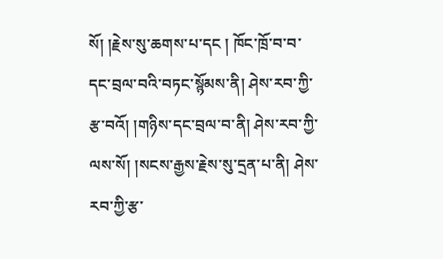སོ། །རྗེས་སུ་ཆགས་པ་དང ། ཁོང་ཁྲོ་བ་བ་དང་བྲལ་བའི་བཏང་སྙོམས་ནི། ཤེས་རབ་ཀྱི་རྩ་བའོ། །གཉིས་དང་བྲལ་བ་ནི། ཤེས་རབ་ཀྱི་ལས་སོ། །སངས་རྒྱས་རྗེས་སུ་དྲན་པ་ནི། ཤེས་རབ་ཀྱི་རྩ་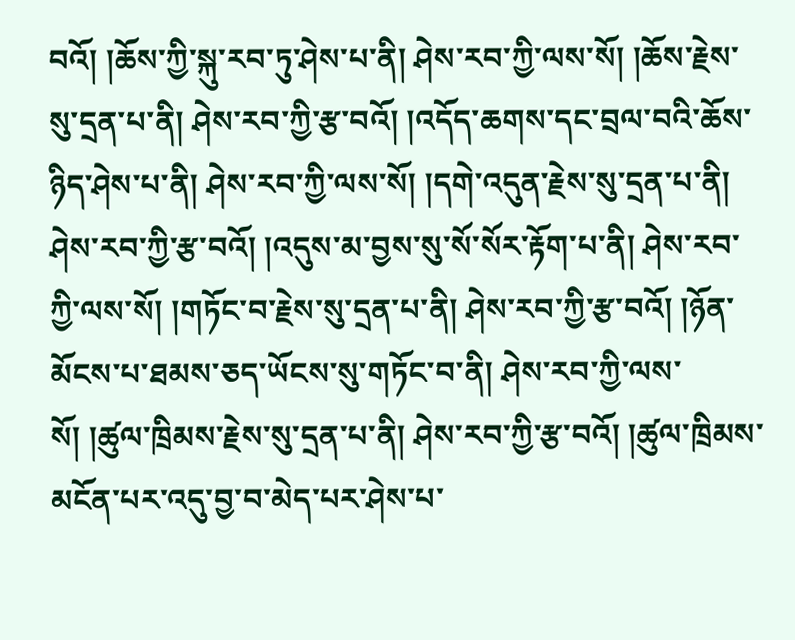བའོ། །ཆོས་ཀྱི་སྐུ་རབ་ཏུ་ཤེས་པ་ནི། ཤེས་རབ་ཀྱི་ལས་སོ། །ཆོས་རྗེས་སུ་དྲན་པ་ནི། ཤེས་རབ་ཀྱི་རྩ་བའོ། །འདོད་ཆགས་དང་བྲལ་བའི་ཆོས་ཉིད་ཤེས་པ་ནི། ཤེས་རབ་ཀྱི་ལས་སོ། །དགེ་འདུན་རྗེས་སུ་དྲན་པ་ནི། ཤེས་རབ་ཀྱི་རྩ་བའོ། །འདུས་མ་བྱས་སུ་སོ་སོར་རྟོག་པ་ནི། ཤེས་རབ་ཀྱི་ལས་སོ། །གཏོང་བ་རྗེས་སུ་དྲན་པ་ནི། ཤེས་རབ་ཀྱི་རྩ་བའོ། །ཉོན་མོངས་པ་ཐམས་ཅད་ཡོངས་སུ་གཏོང་བ་ནི། ཤེས་རབ་ཀྱི་ལས་སོ། །ཚུལ་ཁྲིམས་རྗེས་སུ་དྲན་པ་ནི། ཤེས་རབ་ཀྱི་རྩ་བའོ། །ཚུལ་ཁྲིམས་མངོན་པར་འདུ་བྱ་བ་མེད་པར་ཤེས་པ་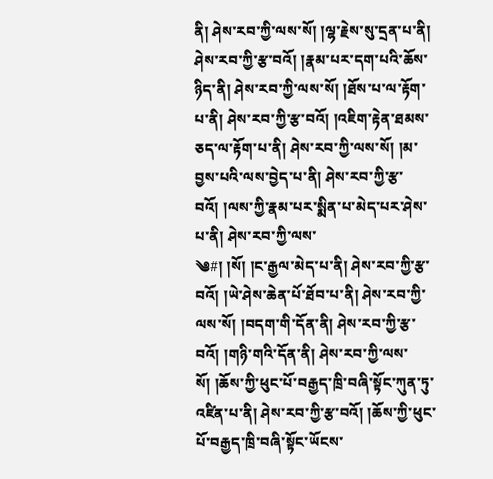ནི། ཤེས་རབ་ཀྱི་ལས་སོ། །ལྷ་རྗེས་སུ་དྲན་པ་ནི། ཤེས་རབ་ཀྱི་རྩ་བའོ། །རྣམ་པར་དག་པའི་ཆོས་ཉིད་ནི། ཤེས་རབ་ཀྱི་ལས་སོ། །ཐོས་པ་ལ་རྟོག་པ་ནི། ཤེས་རབ་ཀྱི་རྩ་བའོ། །འཇིག་རྟེན་ཐམས་ཅད་ལ་རྟོག་པ་ནི། ཤེས་རབ་ཀྱི་ལས་སོ། །མ་བྱས་པའི་ལས་བྱེད་པ་ནི། ཤེས་རབ་ཀྱི་རྩ་བའོ། །ལས་ཀྱི་རྣམ་པར་སྨིན་པ་མེད་པར་ཤེས་པ་ནི། ཤེས་རབ་ཀྱི་ལས་
༄#། །སོ། །ང་རྒྱལ་མེད་པ་ནི། ཤེས་རབ་ཀྱི་རྩ་བའོ། །ཡེ་ཤེས་ཆེན་པོ་ཐོབ་པ་ནི། ཤེས་རབ་ཀྱི་ལས་སོ། །བདག་གི་དོན་ནི། ཤེས་རབ་ཀྱི་རྩ་བའོ། །གཉི་གའི་དོན་ནི། ཤེས་རབ་ཀྱི་ལས་སོ། །ཆོས་ཀྱི་ཕུང་པོ་བརྒྱད་ཁྲི་བཞི་སྟོང་ཀུན་ཏུ་འཛིན་པ་ནི། ཤེས་རབ་ཀྱི་རྩ་བའོ། །ཆོས་ཀྱི་ཕུང་པོ་བརྒྱད་ཁྲི་བཞི་སྟོང་ཡོངས་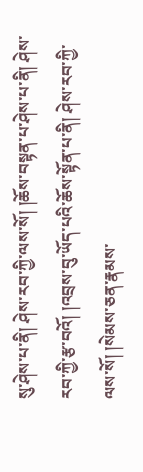སུ་ཤེས་པ་ནི། ཤེས་རབ་ཀྱི་ལས་སོ། །ཆོས་བསྟན་པ་ཤེས་པ་ནི། ཤེས་རབ་ཀྱི་རྩ་བའོ། །འབྲས་བུ་ཡོད་པའི་ཆོས་སྟོན་པ་ནི། ཤེས་རབ་ཀྱི་ལས་སོ། །སེམས་ཅན་རྣམས་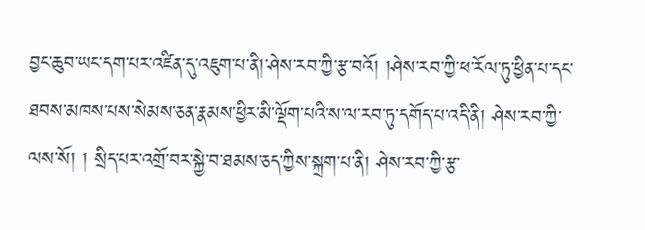བྱང་ཆུབ་ཡང་དག་པར་འཛིན་དུ་འཇུག་པ་ནི།་ཤེས་རབ་ཀྱི་རྩ་བའོ། །ཤེས་རབ་ཀྱི་ཕ་རོལ་ཏུ་ཕྱིན་པ་དང་ཐབས་མཁས་པས་སེམས་ཅན་རྣམས་ཕྱིར་མི་ལྡོག་པའི་ས་ལ་རབ་ཏུ་དགོད་པ་འདི་ནི། ཤེས་རབ་ཀྱི་ལས་སོ། ། སྲིད་པར་འགྲོ་བར་སྐྱེ་བ་ཐམས་ཅད་ཀྱིས་སྐྲག་པ་ནི། ཤེས་རབ་ཀྱི་རྩ་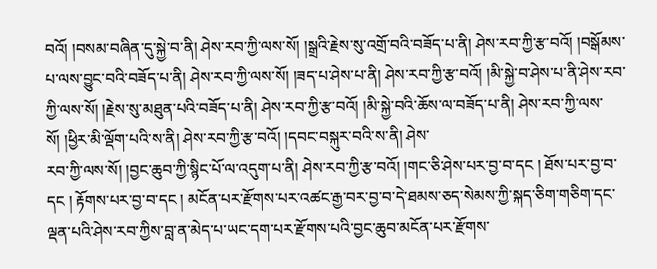བའོ། །བསམ་བཞིན་དུ་སྐྱེ་བ་ནི། ཤེས་རབ་ཀྱི་ལས་སོ། །སྒྲའི་རྗེས་སུ་འགྲོ་བའི་བཟོད་པ་ནི། ཤེས་རབ་ཀྱི་རྩ་བའོ། །བསྒོམས་པ་ལས་བྱུང་བའི་བཟོད་པ་ནི། ཤེས་རབ་ཀྱི་ལས་སོ། །ཟད་པ་ཤེས་པ་ནི། ཤེས་རབ་ཀྱི་རྩ་བའོ། །མི་སྐྱེ་བ་ཤེས་པ་ནི་ཤེས་རབ་ཀྱི་ལས་སོ། །རྗེས་སུ་མཐུན་པའི་བཟོད་པ་ནི། ཤེས་རབ་ཀྱི་རྩ་བའོ། །མི་སྐྱེ་བའི་ཆོས་ལ་བཟོད་པ་ནི། ཤེས་རབ་ཀྱི་ལས་སོ། །ཕྱིར་མི་ལྡོག་པའི་ས་ནི། ཤེས་རབ་ཀྱི་རྩ་བའོ། །དབང་བསྐུར་བའི་ས་ནི། ཤེས་
རབ་ཀྱི་ལས་སོ། །བྱང་ཆུབ་ཀྱི་སྙིང་པོ་ལ་འདུག་པ་ནི། ཤེས་རབ་ཀྱི་རྩ་བའོ། །གང་ཅི་ཤེས་པར་བྱ་བ་དང ། ཐོས་པར་བྱ་བ་དང ། རྟོགས་པར་བྱ་བ་དང ། མངོན་པར་རྫོགས་པར་འཚང་རྒྱ་བར་བྱ་བ་དེ་ཐམས་ཅད་སེམས་ཀྱི་སྐད་ཅིག་གཅིག་དང་ལྡན་པའི་ཤེས་རབ་ཀྱིས་བླ་ན་མེད་པ་ཡང་དག་པར་རྫོགས་པའི་བྱང་ཆུབ་མངོན་པར་རྫོགས་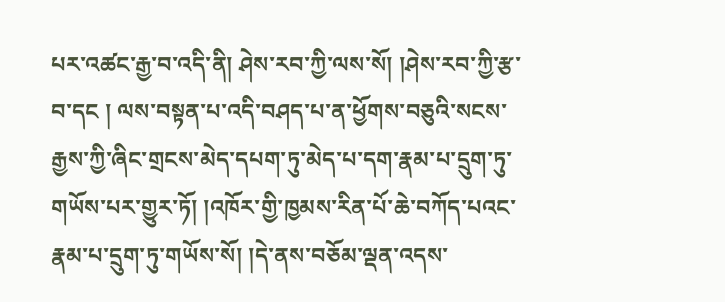པར་འཚང་རྒྱ་བ་འདི་ནི། ཤེས་རབ་ཀྱི་ལས་སོ། །ཤེས་རབ་ཀྱི་རྩ་བ་དང ། ལས་བསྟན་པ་འདི་བཤད་པ་ན་ཕྱོགས་བཅུའི་སངས་རྒྱས་ཀྱི་ཞིང་གྲངས་མེད་དཔག་ཏུ་མེད་པ་དག་རྣམ་པ་དྲུག་ཏུ་གཡོས་པར་གྱུར་ཏོ། །འཁོར་གྱི་ཁྱམས་རིན་པོ་ཆེ་བཀོད་པའང་རྣམ་པ་དྲུག་ཏུ་གཡོས་སོ། །དེ་ནས་བཅོམ་ལྡན་འདས་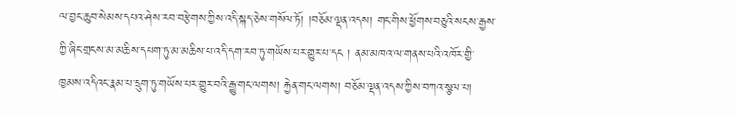ལ་བྱང་ཆུབ་སེམས་དཔའ་ཤེས་རབ་བརྩེགས་ཀྱིས་འདི་སྐད་ཅེས་གསོལ་ཏོ། །བཅོམ་ལྡན་འདས། གང་གིས་ཕྱོགས་བཅུའི་སངས་རྒྱས་ཀྱི་ཞིང་གྲངས་མ་མཆིས་དཔག་ཏུ་མ་མཆིས་པ་འདི་དག་རབ་ཏུ་གཡོས་པར་གྱུར་པ་དང ། ནམ་མཁའ་ལ་གནས་པའི་འཁོར་གྱི་ཁྱམས་འདིའང་རྣམ་པ་དྲུག་ཏུ་གཡོས་པར་གྱུར་བའི་རྒྱུ་གང་ལགས། རྐྱེན་གང་ལགས། བཅོམ་ལྡན་འདས་ཀྱིས་བཀའ་སྩལ་པ།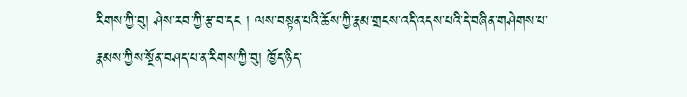རིགས་ཀྱི་བུ། ཤེས་རབ་ཀྱི་རྩ་བ་དང ། ལས་བསྟན་པའི་ཆོས་ཀྱི་རྣམ་གྲངས་འདི་འདས་པའི་དེ་བཞིན་གཤེགས་པ་རྣམས་ཀྱིས་སྔོན་བཤད་པ་ན་རིགས་ཀྱི་བུ། ཁྱོད་ཉིད་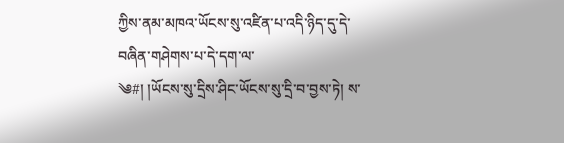ཀྱིས་ནམ་མཁའ་ཡོངས་སུ་འཛིན་པ་འདི་ཉིད་དུ་དེ་བཞིན་གཤེགས་པ་དེ་དག་ལ་
༄#། །ཡོངས་སུ་དྲིས་ཤིང་ཡོངས་སུ་དྲི་བ་བྱས་ཏེ། ས་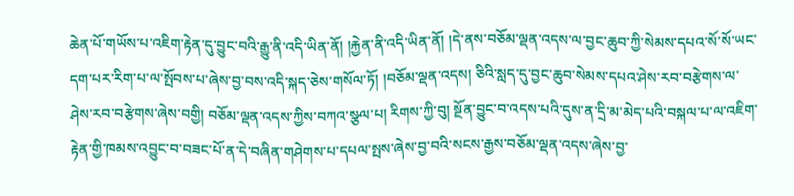ཆེན་པོ་གཡོས་པ་འཇིག་རྟེན་དུ་བྱུང་བའི་རྒྱུ་ནི་འདི་ཡིན་ནོ། །རྐྱེན་ནི་འདི་ཡིན་ནོ། །དེ་ནས་བཅོམ་ལྡན་འདས་ལ་བྱང་ཆུབ་ཀྱི་སེམས་དཔའ་སོ་སོ་ཡང་དག་པར་རིག་པ་ལ་སྤོབས་པ་ཞེས་བྱ་བས་འདི་སྐད་ཅེས་གསོལ་ཏོ། །བཅོམ་ལྡན་འདས། ཅིའི་སླད་དུ་བྱང་ཆུབ་སེམས་དཔའ་ཤེས་རབ་བརྩེགས་ལ་ཤེས་རབ་བརྩེགས་ཞེས་བགྱི། བཅོམ་ལྡན་འདས་ཀྱིས་བཀའ་སྩལ་པ། རིགས་ཀྱི་བུ། སྔོན་བྱུང་བ་འདས་པའི་དུས་ན་དྲི་མ་མེད་པའི་བསྐལ་པ་ལ་འཇིག་རྟེན་གྱི་ཁམས་འབྱུང་བ་བཟང་པོ་ན་དེ་བཞིན་གཤེགས་པ་དཔལ་སྤས་ཞེས་བྱ་བའི་སངས་རྒྱས་བཅོམ་ལྡན་འདས་ཞེས་བྱ་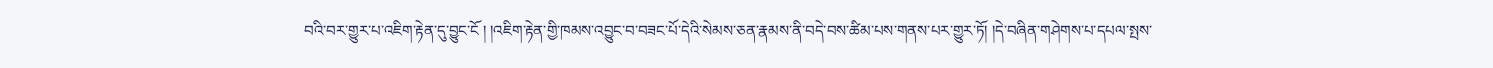བའི་བར་གྱུར་པ་འཇིག་རྟེན་དུ་བྱུང་ངོ ། །འཇིག་རྟེན་གྱི་ཁམས་འབྱུང་བ་བཟང་པོ་དེའི་སེམས་ཅན་རྣམས་ནི་བདེ་བས་ཚིམ་པས་གནས་པར་གྱུར་ཏོ། །དེ་བཞིན་གཤེགས་པ་དཔལ་སྤས་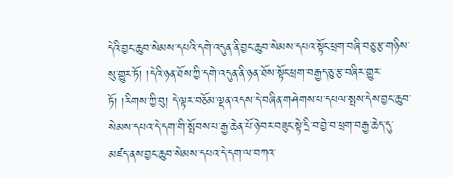དེའི་བྱང་ཆུབ་སེམས་དཔའི་དགེ་འདུན་ནི་བྱང་ཆུབ་སེམས་དཔའ་སྟོང་ཕྲག་བཞི་བཅུ་རྩ་གཉིས་སུ་གྱུར་ཏོ། །དེའི་ཉན་ཐོས་ཀྱི་དགེ་འདུན་ནི་ཉན་ཐོས་སྟོང་ཕྲག་བརྒྱད་ཅུ་རྩ་བཞིར་གྱུར་ཏོ། །རིགས་ཀྱི་བུ། དེ་ལྟར་བཅོམ་ལྡན་འདས་དེ་བཞིན་གཤེགས་པ་དཔལ་སྤས་དེས་བྱང་ཆུབ་སེམས་དཔའ་དེ་དག་གི་སྤོབས་པ་རྒྱ་ཆེན་པོ་ཉེ་བར་བཟུང་སྟེ་དྲི་བ་བྱེ་བ་ཕྲག་བརྒྱ་ཆེད་དུ་མཛད་ནས་བྱང་ཆུབ་སེམས་དཔའ་དེ་དག་ལ་བཀའ་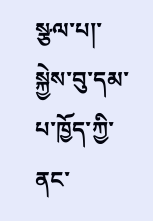སྩལ་པ།་སྐྱེས་བུ་དམ་པ་ཁྱོད་ཀྱི་ནང་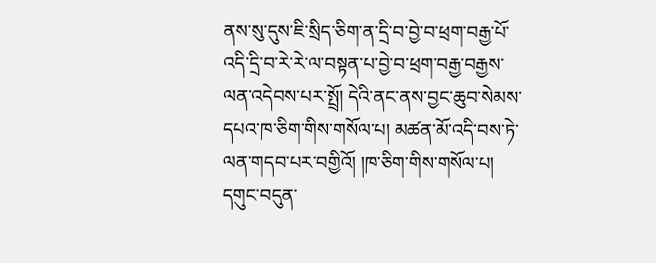ནས་སུ་དུས་ཇི་སྲིད་ཅིག་ན་དྲི་བ་བྱེ་བ་ཕྲག་བརྒྱ་པོ་འདི་དྲི་བ་རེ་རེ་ལ་བསྟན་པ་བྱེ་བ་ཕྲག་བརྒྱ་བརྒྱས་ལན་འདེབས་པར་སྤྲོ། དེའི་ནང་ནས་བྱང་ཆུབ་སེམས་དཔའ་ཁ་ཅིག་གིས་གསོལ་པ། མཚན་མོ་འདི་བས་ཏེ་ལན་གདབ་པར་བགྱིའོ། །ཁ་ཅིག་གིས་གསོལ་པ། དགུང་བདུན་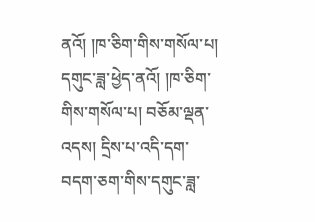ནའོ། །ཁ་ཅིག་གིས་གསོལ་པ། དགུང་ཟླ་ཕྱེད་ནའོ། །ཁ་ཅིག་གིས་གསོལ་པ། བཅོམ་ལྡན་འདས། དྲིས་པ་འདི་དག་བདག་ཅག་གིས་དགུང་ཟླ་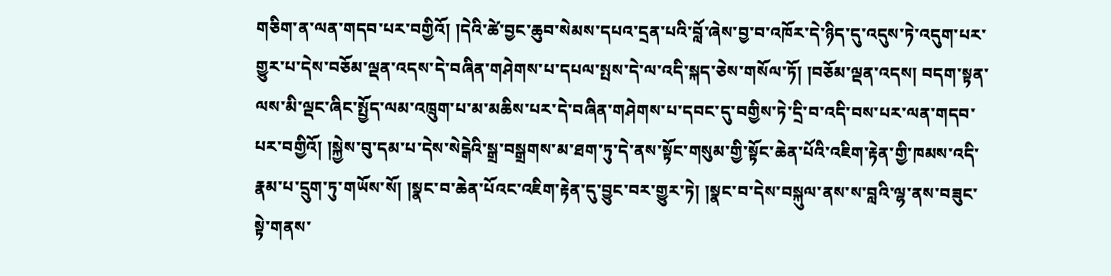གཅིག་ན་ལན་གདབ་པར་བགྱིའོ། །དེའི་ཚེ་བྱང་ཆུབ་སེམས་དཔའ་དྲན་པའི་བློ་ཞེས་བྱ་བ་འཁོར་དེ་ཉིད་དུ་འདུས་ཏེ་འདུག་པར་གྱུར་པ་དེས་བཅོམ་ལྡན་འདས་དེ་བཞིན་གཤེགས་པ་དཔལ་སྤས་དེ་ལ་འདི་སྐད་ཅེས་གསོལ་ཏོ། །བཅོམ་ལྡན་འདས། བདག་སྟན་ལས་མི་ལྡང་ཞིང་སྤྱོད་ལམ་འཁྲུག་པ་མ་མཆིས་པར་དེ་བཞིན་གཤེགས་པ་དབང་དུ་བགྱིས་ཏེ་དྲི་བ་འདི་བས་པར་ལན་གདབ་པར་བགྱིའོ། །སྐྱེས་བུ་དམ་པ་དེས་སེངྒེའི་སྒྲ་བསྒྲགས་མ་ཐག་ཏུ་དེ་ནས་སྟོང་གསུམ་གྱི་སྟོང་ཆེན་པོའི་འཇིག་རྟེན་གྱི་ཁམས་འདི་རྣམ་པ་དྲུག་ཏུ་གཡོས་སོ། །སྣང་བ་ཆེན་པོའང་འཇིག་རྟེན་དུ་བྱུང་བར་གྱུར་ཏེ། །སྣང་བ་དེས་བསྐུལ་ནས་ས་བླའི་ལྷ་ནས་བཟུང་སྟེ་གནས་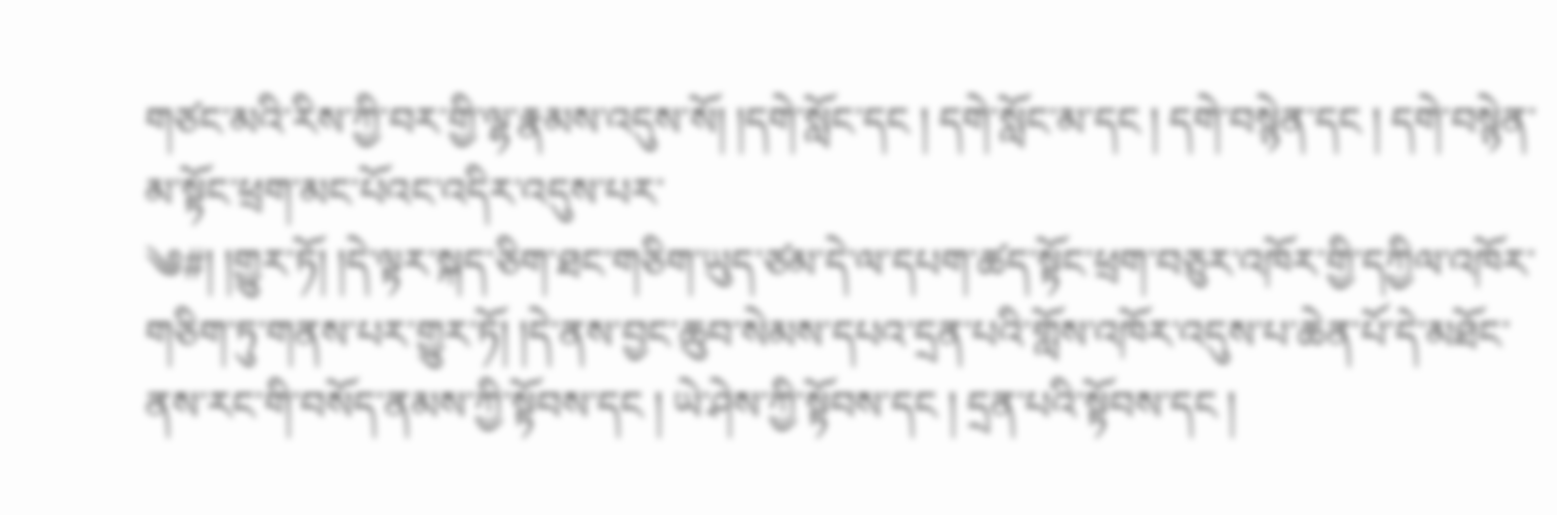གཙང་མའི་རིས་ཀྱི་བར་གྱི་ལྷ་རྣམས་འདུས་སོ། །དགེ་སློང་དང ། དགེ་སློང་མ་དང ། དགེ་བསྙེན་དང ། དགེ་བསྙེན་མ་སྟོང་ཕྲག་མང་པོའང་འདིར་འདུས་པར་
༄#། །གྱུར་ཏོ། །དེ་ལྟར་སྐད་ཅིག་ཐང་གཅིག་ཡུད་ཙམ་དེ་ལ་དཔག་ཚད་སྟོང་ཕྲག་བཅུར་འཁོར་གྱི་དཀྱིལ་འཁོར་གཅིག་ཏུ་གནས་པར་གྱུར་ཏོ། །དེ་ནས་བྱང་ཆུབ་སེམས་དཔའ་དྲན་པའི་གློས་འཁོར་འདུས་པ་ཆེན་པོ་དེ་མཐོང་ནས་རང་གི་བསོད་ནམས་ཀྱི་སྟོབས་དང ། ཡེ་ཤེས་ཀྱི་སྟོབས་དང ། དྲན་པའི་སྟོབས་དང །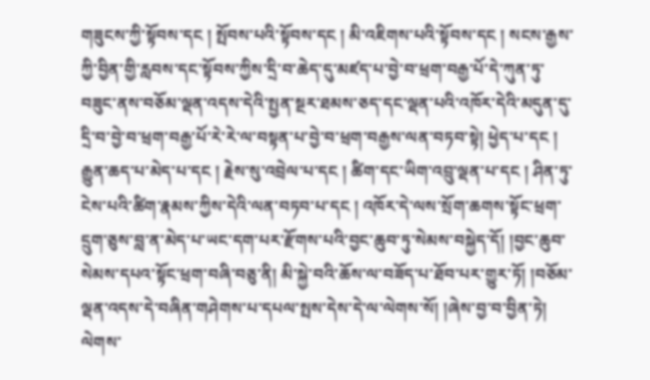གཟུངས་ཀྱི་སྟོབས་དང ། སྤོབས་པའི་སྟོབས་དང ། མི་འཇིགས་པའི་སྟོབས་དང ། སངས་རྒྱས་ཀྱི་བྱིན་གྱི་རླབས་དང་སྟོབས་ཀྱིས་དྲི་བ་ཆེད་དུ་མཛད་པ་བྱེ་བ་ཕྲག་བརྒྱ་པོ་དེ་ཀུན་ཏུ་བཟུང་ནས་བཅོམ་ལྡན་འདས་དེའི་སྤྱན་སྔར་ཐམས་ཅད་དང་ལྡན་པའི་འཁོར་དེའི་མདུན་དུ་དྲི་བ་བྱེ་བ་ཕྲག་བརྒྱ་པོ་རེ་རེ་ལ་བསྟན་པ་བྱེ་བ་ཕྲག་བརྒྱས་ལན་བཏབ་སྟེ། ཕྱེད་པ་དང ། རྒྱུན་ཆད་པ་མེད་པ་དང ། རྗེས་སུ་འབྲེལ་པ་དང ། ཚིག་དང་ཡིག་འབྲུ་ལྡན་པ་དང ། ཤིན་ཏུ་ངེས་པའི་ཚིག་རྣམས་ཀྱིས་དེའི་ལན་བཏབ་པ་དང ། འཁོར་དེ་ལས་སྲོག་ཆགས་སྟོང་ཕྲག་དྲུག་ཅུས་བླ་ན་མེད་པ་ཡང་དག་པར་རྫོགས་པའི་བྱང་ཆུབ་ཏུ་སེམས་བསྐྱེད་དོ། །བྱང་ཆུབ་སེམས་དཔའ་སྟོང་ཕྲག་བཞི་བཅུ་ནི། མི་སྐྱེ་བའི་ཆོས་ལ་བཟོད་པ་ཐོབ་པར་གྱུར་ཏོ། །བཅོམ་ལྡན་འདས་དེ་བཞིན་གཤེགས་པ་དཔལ་སྤས་དེས་དེ་ལ་ལེགས་སོ། །ཞེས་བྱ་བ་བྱིན་ཏེ། ལེགས་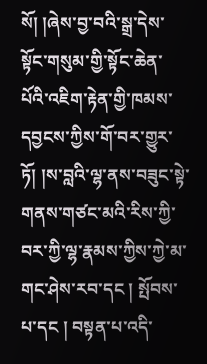སོ། །ཞེས་བྱ་བའི་སྒྲ་དེས་སྟོང་གསུམ་གྱི་སྟོང་ཆེན་
པོའི་འཇིག་རྟེན་གྱི་ཁམས་དབྱངས་ཀྱིས་གོ་བར་གྱུར་ཏོ། །ས་བླའི་ལྷ་ནས་བཟུང་སྟེ་གནས་གཙང་མའི་རིས་ཀྱི་བར་ཀྱི་ལྷ་རྣམས་ཀྱིས་ཀྱེ་མ་གང་ཤེས་རབ་དང ། སྤོབས་པ་དང ། བསྟན་པ་འདི་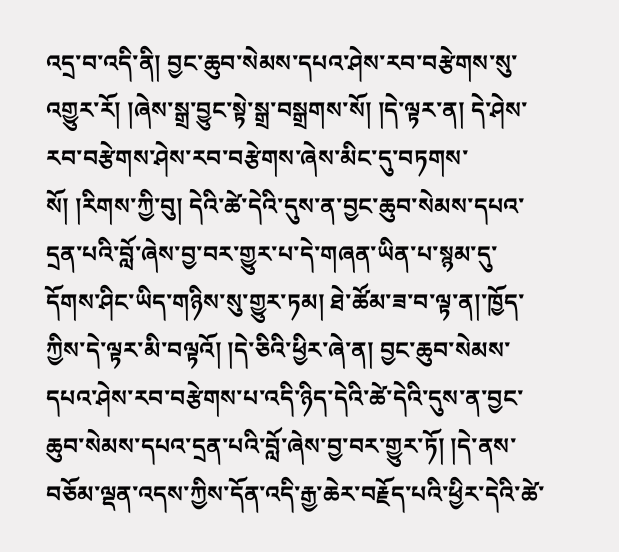འདྲ་བ་འདི་ནི། བྱང་ཆུབ་སེམས་དཔའ་ཤེས་རབ་བརྩེགས་སུ་འགྱུར་རོ། །ཞེས་སྒྲ་བྱུང་སྟེ་སྒྲ་བསྒྲགས་སོ། །དེ་ལྟར་ན། དེ་ཤེས་རབ་བརྩེགས་ཤེས་རབ་བརྩེགས་ཞེས་མིང་དུ་བཏགས་སོ། །རིགས་ཀྱི་བུ། དེའི་ཚེ་དེའི་དུས་ན་བྱང་ཆུབ་སེམས་དཔའ་དྲན་པའི་བློ་ཞེས་བྱ་བར་གྱུར་པ་དེ་གཞན་ཡིན་པ་སྙམ་དུ་དོགས་ཤིང་ཡིད་གཉིས་སུ་གྱུར་ཏམ། ཐེ་ཚོམ་ཟ་བ་ལྟ་ན།་ཁྱོད་ཀྱིས་དེ་ལྟར་མི་བལྟའོ། །དེ་ཅིའི་ཕྱིར་ཞེ་ན། བྱང་ཆུབ་སེམས་དཔའ་ཤེས་རབ་བརྩེགས་པ་འདི་ཉིད་དེའི་ཚེ་དེའི་དུས་ན་བྱང་ཆུབ་སེམས་དཔའ་དྲན་པའི་བློ་ཞེས་བྱ་བར་གྱུར་ཏོ། །དེ་ནས་བཅོམ་ལྡན་འདས་ཀྱིས་དོན་འདི་རྒྱ་ཆེར་བརྗོད་པའི་ཕྱིར་དེའི་ཚེ་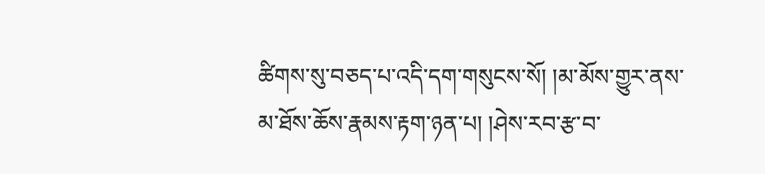ཚིགས་སུ་བཅད་པ་འདི་དག་གསུངས་སོ། །མ་མོས་གྱུར་ནས་མ་ཐོས་ཆོས་རྣམས་རྟག་ཉན་པ། །ཤེས་རབ་རྩ་བ་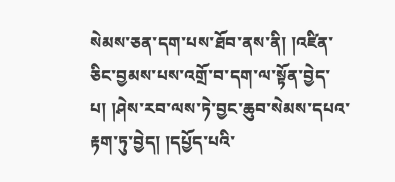སེམས་ཅན་དག་པས་ཐོབ་ནས་ནི། །འཛིན་ཅིང་བྱམས་པས་འགྲོ་བ་དག་ལ་སྟོན་བྱེད་པ། །ཤེས་རབ་ལས་ཏེ་བྱང་ཆུབ་སེམས་དཔའ་རྟག་ཏུ་བྱེད། །དཔྱོད་པའི་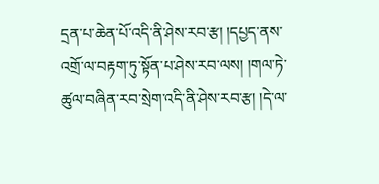དྲན་པ་ཆེན་པོ་འདི་ནི་ཤེས་རབ་རྩ། །དཔྱད་ནས་འགྲོ་ལ་བརྟག་ཏུ་སྟོན་པ་ཤེས་རབ་ལས། །གལ་ཏེ་ཚུལ་བཞིན་རབ་སྲེག་འདི་ནི་ཤེས་རབ་རྩ། །དེ་ལ་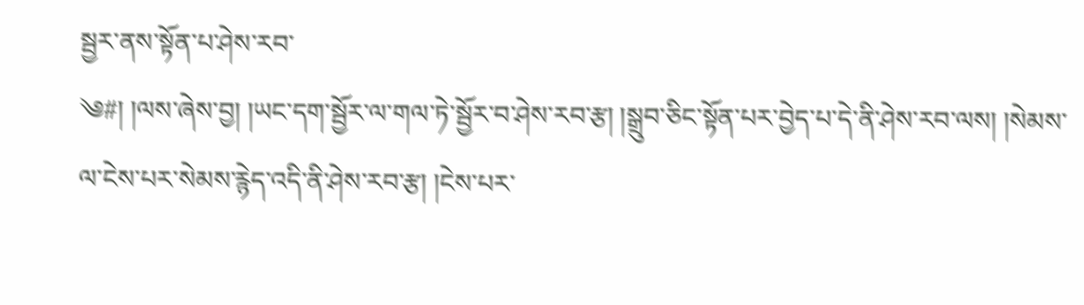སྦྱར་ནས་སྟོན་པ་ཤེས་རབ་
༄#། །ལས་ཞེས་བྱ། །ཡང་དག་སྦྱོར་ལ་གལ་ཏེ་སྦྱོར་བ་ཤེས་རབ་རྩ། །སྒྲུབ་ཅིང་སྟོན་པར་བྱེད་པ་དེ་ནི་ཤེས་རབ་ལས། །སེམས་ལ་ངེས་པར་སེམས་རྙེད་འདི་ནི་ཤེས་རབ་རྩ། །ངེས་པར་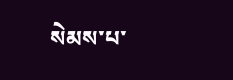སེམས་པ་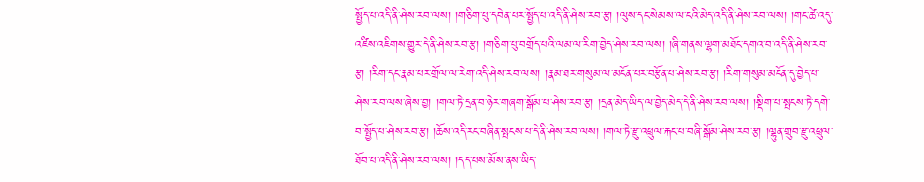སྤྱོད་པ་འདི་ནི་ཤེས་རབ་ལས། །གཅིག་པུ་དབེན་པར་སྤྱོད་པ་འདི་ནི་ཤེས་རབ་རྩ། །ལུས་དང་སེམས་ལ་ངའི་མེད་འདི་ནི་ཤེས་རབ་ལས། །གང་ཚེ་འདུ་འཛིས་འཇིགས་གྱུར་དེ་ནི་ཤེས་རབ་རྩ། །གཅིག་པུ་བགྲོད་པའི་ལམ་ལ་རིག་བྱེད་ཤེས་རབ་ལས། །ཞི་གནས་ལྷག་མཐོང་དགའ་བ་འདི་ནི་ཤེས་རབ་རྩ། །རིག་དང་རྣམ་པར་གྲོལ་ལ་རེག་འདི་ཤེས་རབ་ལས། །རྣམ་ཐར་གསུམ་ལ་མངོན་པར་བརྩོན་པ་ཤེས་རབ་རྩ། །རིག་གསུམ་མངོན་དུ་བྱེད་པ་ཤེས་རབ་ལས་ཞེས་བྱ། །གལ་ཏེ་དྲན་བ་ཉེར་གཞག་སྒོམ་པ་ཤེས་རབ་རྩ། །དྲན་མེད་ཡིད་ལ་བྱེད་མེད་དེ་ནི་ཤེས་རབ་ལས། །སྡིག་པ་སྤངས་ཏེ་དགེ་བ་སྤྱོད་པ་ཤེས་རབ་རྩ། །ཆོས་འདི་རང་བཞིན་སྤངས་པ་དེ་ནི་ཤེས་རབ་ལས། །གལ་ཏེ་རྫུ་འཕྲུལ་རྐང་པ་བཞི་སྒོམ་ཤེས་རབ་རྩ། །ལྷུན་གྲུབ་རྫུ་འཕྲུལ་ཐོབ་པ་འདི་ནི་ཤེས་རབ་ལས། །དད་པས་མོས་ནས་ཡིད་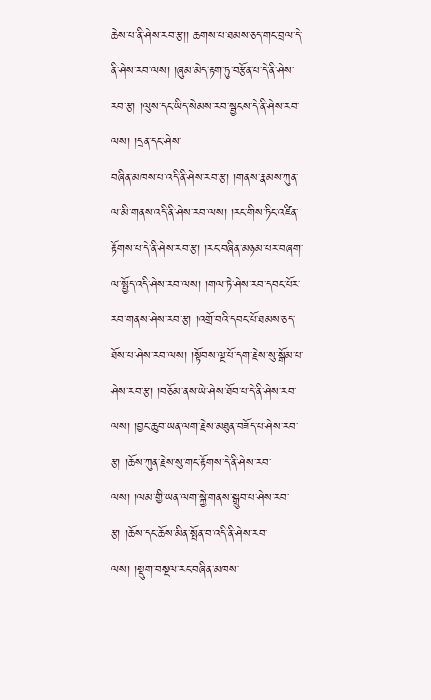ཆེས་པ་ནི་ཤེས་རབ་རྩ།། ཆགས་པ་ཐམས་ཅད་གང་བྲལ་དེ་ནི་ཤེས་རབ་ལས། །ཞུམ་མེད་རྟག་ཏུ་བརྩོན་པ་དེ་ནི་ཤེས་རབ་རྩ། །ལུས་དང་ཡིད་སེམས་རབ་སྦྱངས་དེ་ནི་ཤེས་རབ་ལས། །དྲན་དང་ཤེས་
བཞིན་མཁས་པ་འདི་ནི་ཤེས་རབ་རྩ། །གནས་རྣམས་ཀུན་ལ་མི་གནས་འདི་ནི་ཤེས་རབ་ལས། །རང་གིས་ཏིང་འཛིན་རྟོགས་པ་དེ་ནི་ཤེས་རབ་རྩ། །རང་བཞིན་མཉམ་པར་བཞག་ལ་སྤྱོད་འདི་ཤེས་རབ་ལས། །གལ་ཏེ་ཤེས་རབ་དབང་པོར་རབ་གནས་ཤེས་རབ་རྩ། །འགྲོ་བའི་དབང་པོ་ཐམས་ཅད་ཐོས་པ་ཤེས་རབ་ལས། །སྟོབས་ལྔ་པོ་དག་རྗེས་སུ་སྒོམ་པ་ཤེས་རབ་རྩ། །བཅོམ་ནས་ཡེ་ཤེས་ཐོབ་པ་དེ་ནི་ཤེས་རབ་ལས། །བྱང་ཆུབ་ཡན་ལག་རྗེས་མཐུན་བཟོད་པ་ཤེས་རབ་རྩ། །ཆོས་ཀུན་རྗེས་སུ་གང་རྟོགས་དེ་ནི་ཤེས་རབ་ལས། །ལམ་གྱི་ཡན་ལག་སྐྱེ་གནས་སྒྲུབ་པ་ཤེས་རབ་རྩ། །ཆོས་དང་ཆོས་མིན་སྤོན་བ་འདི་ནི་ཤེས་རབ་ལས། །སྡུག་བསྔལ་རང་བཞིན་མཁས་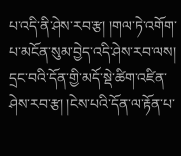པ་འདི་ནི་ཤེས་རབ་རྩ། །གལ་ཏེ་འགོག་པ་མངོན་སུམ་བྱེད་འདི་ཤེས་རབ་ལས། དྲང་བའི་དོན་གྱི་མདོ་སྡེ་ཚིག་འཛིན་ཤེས་རབ་རྩ། །ངེས་པའི་དོན་ལ་རྟོན་པ་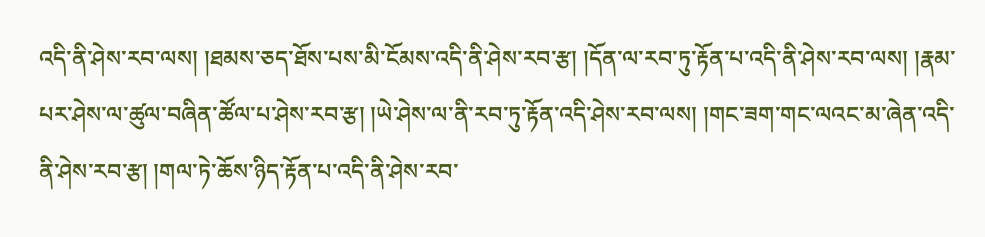འདི་ནི་ཤེས་རབ་ལས། །ཐམས་ཅད་ཐོས་པས་མི་ངོམས་འདི་ནི་ཤེས་རབ་རྩ། །དོན་ལ་རབ་ཏུ་རྟོན་པ་འདི་ནི་ཤེས་རབ་ལས། །རྣམ་པར་ཤེས་ལ་ཚུལ་བཞིན་ཚོལ་པ་ཤེས་རབ་རྩ། །ཡེ་ཤེས་ལ་ནི་རབ་ཏུ་རྟོན་འདི་ཤེས་རབ་ལས། །གང་ཟག་གང་ལའང་མ་ཞེན་འདི་ནི་ཤེས་རབ་རྩ། །གལ་ཏེ་ཆོས་ཉིད་རྟོན་པ་འདི་ནི་ཤེས་རབ་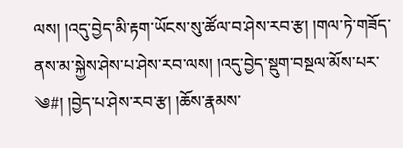ལས། །འདུ་བྱེད་མི་རྟག་ཡོངས་སུ་ཚོལ་བ་ཤེས་རབ་རྩ། །གལ་ཏེ་གཟོད་ནས་མ་སྐྱེས་ཤེས་པ་ཤེས་རབ་ལས། །འདུ་བྱེད་སྡུག་བསྔལ་མོས་པར་
༄#། །བྱེད་པ་ཤེས་རབ་རྩ། །ཆོས་རྣམས་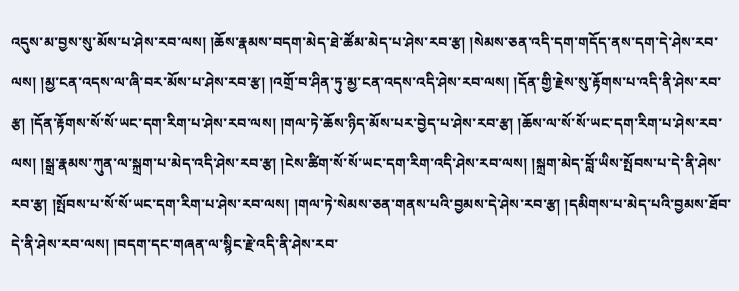འདུས་མ་བྱས་སུ་མོས་པ་ཤེས་རབ་ལས། །ཆོས་རྣམས་བདག་མེད་ཐེ་ཚོམ་མེད་པ་ཤེས་རབ་རྩ། །སེམས་ཅན་འདི་དག་གདོད་ནས་དག་དེ་ཤེས་རབ་ལས། །མྱ་ངན་འདས་ལ་ཞི་བར་མོས་པ་ཤེས་རབ་རྩ། །འགྲོ་བ་ཤིན་ཏུ་མྱ་ངན་འདས་འདི་ཤེས་རབ་ལས། །དོན་གྱི་རྗེས་སུ་རྟོགས་པ་འདི་ནི་ཤེས་རབ་རྩ། །དོན་རྟོགས་སོ་སོ་ཡང་དག་རིག་པ་ཤེས་རབ་ལས། །གལ་ཏེ་ཆོས་ཉིད་མོས་པར་བྱེད་པ་ཤེས་རབ་རྩ། །ཆོས་ལ་སོ་སོ་ཡང་དག་རིག་པ་ཤེས་རབ་ལས། །སྒྲ་རྣམས་ཀུན་ལ་སྐྲག་པ་མེད་འདི་ཤེས་རབ་རྩ། །ངེས་ཚིག་སོ་སོ་ཡང་དག་རིག་འདི་ཤེས་རབ་ལས། །སྐྲག་མེད་བློ་ཡིས་སྤོབས་པ་དེ་ནི་ཤེས་རབ་རྩ། །སྤོབས་པ་སོ་སོ་ཡང་དག་རིག་པ་ཤེས་རབ་ལས། །གལ་ཏེ་སེམས་ཅན་གནས་པའི་བྱམས་དེ་ཤེས་རབ་རྩ། །དམིགས་པ་མེད་པའི་བྱམས་ཐོབ་དེ་ནི་ཤེས་རབ་ལས། །བདག་དང་གཞན་ལ་སྙིང་རྗེ་འདི་ནི་ཤེས་རབ་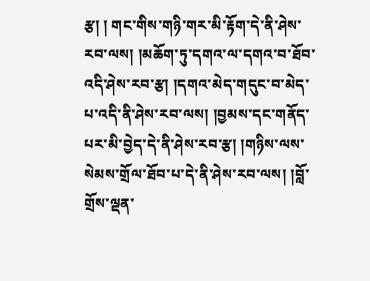རྩ། ། གང་གིས་གཉི་གར་མི་རྟོག་དེ་ནི་ཤེས་རབ་ལས། །མཆོག་ཏུ་དགའ་ལ་དགའ་བ་ཐོབ་འདི་ཤེས་རབ་རྩ། །དགའ་མེད་གདུང་བ་མེད་པ་འདི་ནི་ཤེས་རབ་ལས། །བྱམས་དང་གནོད་པར་མི་བྱེད་དེ་ནི་ཤེས་རབ་རྩ། །གཉིས་ལས་སེམས་གྲོལ་ཐོབ་པ་དེ་ནི་ཤེས་རབ་ལས། །བློ་གྲོས་ལྡན་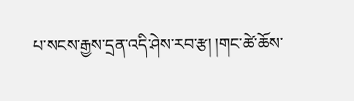པ་སངས་རྒྱས་དྲན་འདི་ཤེས་རབ་རྩ། །གང་ཚེ་ཆོས་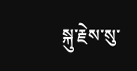སྐུ་རྗེས་སུ་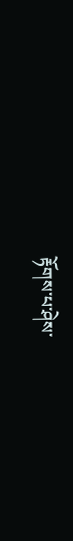རྟོགས་པ་ཤེས་